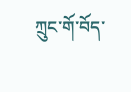ཀྲུང་གོ་བོད་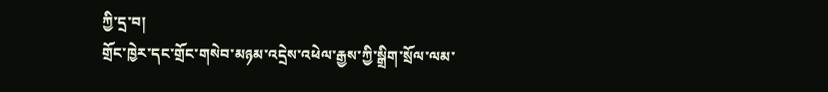ཀྱི་དྲ་བ།
གྲོང་ཁྱེར་དང་གྲོང་གསེབ་མཉམ་འདྲེས་འཕེལ་རྒྱས་ཀྱི་སྒྲིག་སྲོལ་ལམ་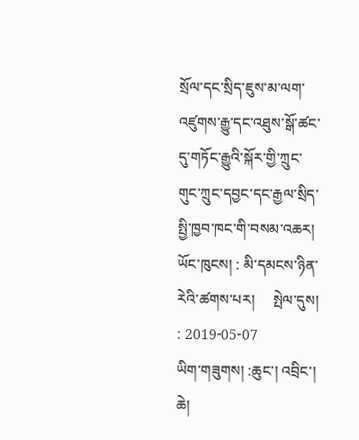སྲོལ་དང་སྲིད་ཇུས་མ་ལག་འཛུགས་རྒྱུ་དང་འཐུས་སྒོ་ཚང་དུ་གཏོང་རྒྱུའི་སྐོར་གྱི་ཀྲུང་གུང་ཀྲུང་དབྱང་དང་རྒྱལ་སྲིད་སྤྱི་ཁྱབ་ཁང་གི་བསམ་འཆར།
ཡོང་ཁུངས། : མི་དམངས་ཉིན་རེའི་ཚགས་པར།     སྤེལ་དུས། : 2019-05-07
ཡིག་གཟུགས། :ཆུང་། འབྲིང་། ཆེ།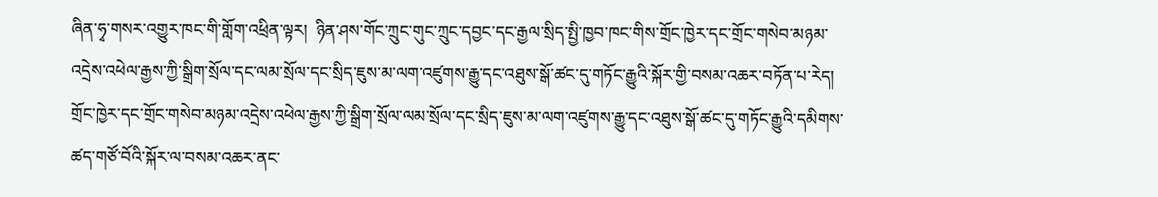ཞིན་ཧྭ་གསར་འགྱུར་ཁང་གི་གློག་འཕྲིན་ལྟར།  ཉིན་ཤས་གོང་ཀྲུང་གུང་ཀྲུང་དབྱང་དང་རྒྱལ་སྲིད་སྤྱི་ཁྱབ་ཁང་གིས་གྲོང་ཁྱེར་དང་གྲོང་གསེབ་མཉམ་འདྲེས་འཕེལ་རྒྱས་ཀྱི་སྒྲིག་སྲོལ་དང་ལམ་སྲོལ་དང་སྲིད་ཇུས་མ་ལག་འཛུགས་རྒྱུ་དང་འཐུས་སྒོ་ཚང་དུ་གཏོང་རྒྱུའི་སྐོར་གྱི་བསམ་འཆར་བཏོན་པ་རེད།
གྲོང་ཁྱེར་དང་གྲོང་གསེབ་མཉམ་འདྲེས་འཕེལ་རྒྱས་ཀྱི་སྒྲིག་སྲོལ་ལམ་སྲོལ་དང་སྲིད་ཇུས་མ་ལག་འཛུགས་རྒྱུ་དང་འཐུས་སྒོ་ཚང་དུ་གཏོང་རྒྱུའི་དམིགས་ཚད་གཙོ་བོའི་སྐོར་ལ་བསམ་འཆར་ནང་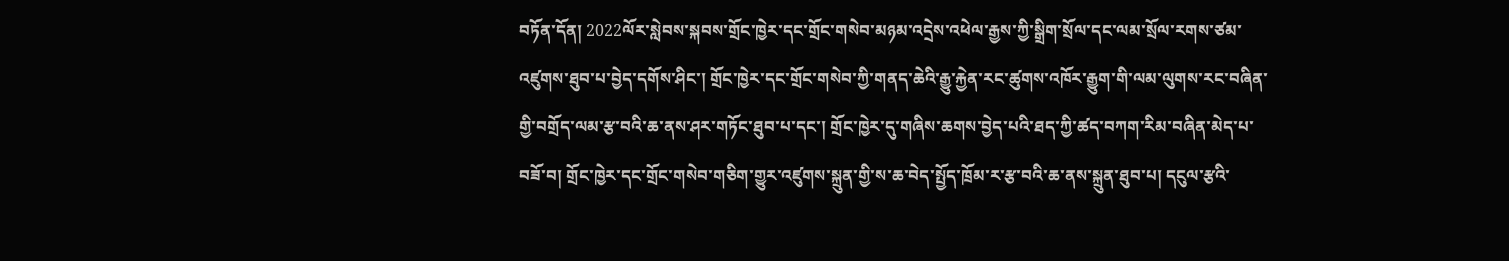བཏོན་དོན། 2022ལོར་སླེབས་སྐབས་གྲོང་ཁྱེར་དང་གྲོང་གསེབ་མཉམ་འདྲེས་འཕེལ་རྒྱས་ཀྱི་སྒྲིག་སྲོལ་དང་ལམ་སྲོལ་རགས་ཙམ་འཛུགས་ཐུབ་པ་བྱེད་དགོས་ཤིང་། གྲོང་ཁྱེར་དང་གྲོང་གསེབ་ཀྱི་གནད་ཆེའི་རྒྱུ་རྐྱེན་རང་ཚུགས་འཁོར་རྒྱུག་གི་ལམ་ལུགས་རང་བཞིན་གྱི་བགྲོད་ལམ་རྩ་བའི་ཆ་ནས་ཤར་གཏོང་ཐུབ་པ་དང་། གྲོང་ཁྱེར་དུ་གཞིས་ཆགས་བྱེད་པའི་ཐད་ཀྱི་ཚད་བཀག་རིམ་བཞིན་མེད་པ་བཟོ་བ། གྲོང་ཁྱེར་དང་གྲོང་གསེབ་གཅིག་གྱུར་འཛུགས་སྐྲུན་གྱི་ས་ཆ་བེད་སྤྱོད་ཁྲོམ་ར་རྩ་བའི་ཆ་ནས་སྐྲུན་ཐུབ་པ། དངུལ་རྩའི་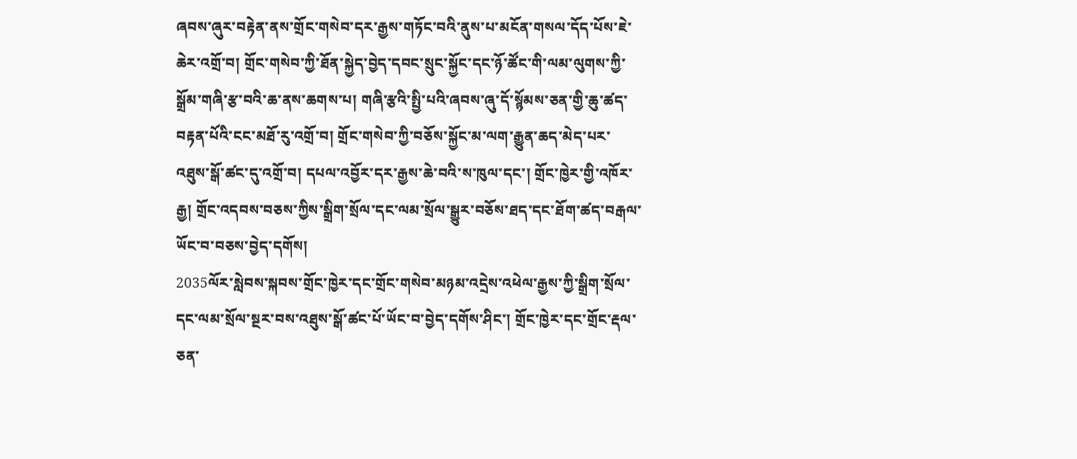ཞབས་ཞུར་བརྟེན་ནས་གྲོང་གསེབ་དར་རྒྱས་གཏོང་བའི་ནུས་པ་མངོན་གསལ་དོད་པོས་ཇེ་ཆེར་འགྲོ་བ། གྲོང་གསེབ་ཀྱི་ཐོན་སྐྱེད་བྱེད་དབང་སྲུང་སྐྱོང་དང་ཉོ་ཚོང་གི་ལམ་ལུགས་ཀྱི་སྒྲོམ་གཞི་རྩ་བའི་ཆ་ནས་ཆགས་པ། གཞི་རྩའི་སྤྱི་པའི་ཞབས་ཞུ་དོ་སྙོམས་ཅན་གྱི་ཆུ་ཚད་བརྟན་པོའི་ངང་མཐོ་རུ་འགྲོ་བ། གྲོང་གསེབ་ཀྱི་བཅོས་སྐྱོང་མ་ལག་རྒྱུན་ཆད་མེད་པར་འཐུས་སྒོ་ཚང་དུ་འགྲོ་བ། དཔལ་འབྱོར་དར་རྒྱས་ཆེ་བའི་ས་ཁུལ་དང་། གྲོང་ཁྱེར་གྱི་འཁོར་རྒྱ། གྲོང་འདབས་བཅས་ཀྱིས་སྒྲིག་སྲོལ་དང་ལམ་སྲོལ་སྒྱུར་བཅོས་ཐད་དང་ཐོག་ཚད་བརྒལ་ཡོང་བ་བཅས་བྱེད་དགོས།
2035ལོར་སླེབས་སྐབས་གྲོང་ཁྱེར་དང་གྲོང་གསེབ་མཉམ་འདྲེས་འཕེལ་རྒྱས་ཀྱི་སྒྲིག་སྲོལ་དང་ལམ་སྲོལ་སྔར་བས་འཐུས་སྒོ་ཚང་པོ་ཡོང་བ་བྱེད་དགོས་ཤིང་། གྲོང་ཁྱེར་དང་གྲོང་རྡལ་ཅན་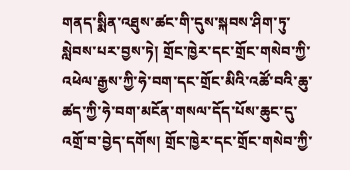གནད་སྨིན་འཐུས་ཚང་གི་དུས་སྐབས་ཤིག་ཏུ་སླེབས་པར་བྱས་ཏེ། གྲོང་ཁྱེར་དང་གྲོང་གསེབ་ཀྱི་འཕེལ་རྒྱས་ཀྱི་ཧེ་བག་དང་གྲོང་མིའི་འཚོ་བའི་ཆུ་ཚད་ཀྱི་ཧེ་བག་མངོན་གསལ་དོད་པོས་ཆུང་དུ་འགྲོ་བ་བྱེད་དགོས། གྲོང་ཁྱེར་དང་གྲོང་གསེབ་ཀྱི་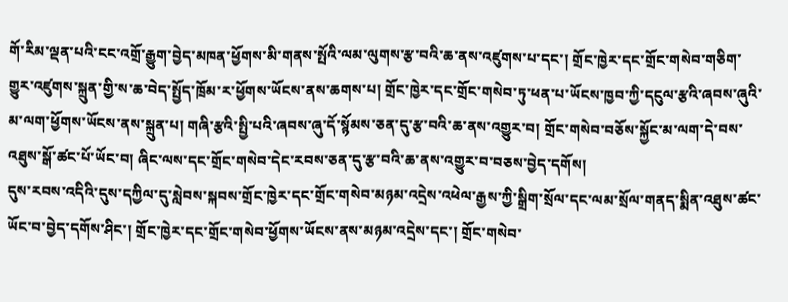གོ་རིམ་ལྡན་པའི་ངང་འགྲོ་རྒྱུག་བྱེད་མཁན་ཕྱོགས་མི་གནས་སྤོའི་ལམ་ལུགས་རྩ་བའི་ཆ་ནས་འཛུགས་པ་དང་། གྲོང་ཁྱེར་དང་གྲོང་གསེབ་གཅིག་གྱུར་འཛུགས་སྐྲུན་གྱི་ས་ཆ་བེད་སྤྱོད་ཁྲོམ་ར་ཕྱོགས་ཡོངས་ནས་ཆགས་པ། གྲོང་ཁྱེར་དང་གྲོང་གསེབ་ཏུ་ཕན་པ་ཡོངས་ཁྱབ་ཀྱི་དངུལ་རྩའི་ཞབས་ཞུའི་མ་ལག་ཕྱོགས་ཡོངས་ནས་སྐྲུན་པ། གཞི་རྩའི་སྤྱི་པའི་ཞབས་ཞུ་དོ་སྙོམས་ཅན་དུ་རྩ་བའི་ཆ་ནས་འགྱུར་བ། གྲོང་གསེབ་བཅོས་སྐྱོང་མ་ལག་དེ་བས་འཐུས་སྒོ་ཚང་པོ་ཡོང་བ། ཞིང་ལས་དང་གྲོང་གསེབ་དེང་རབས་ཅན་དུ་རྩ་བའི་ཆ་ནས་འགྱུར་བ་བཅས་བྱེད་དགོས།
དུས་རབས་འདིའི་དུས་དཀྱིལ་དུ་སླེབས་སྐབས་གྲོང་ཁྱེར་དང་གྲོང་གསེབ་མཉམ་འདྲེས་འཕེལ་རྒྱས་ཀྱི་སྒྲིག་སྲོལ་དང་ལམ་སྲོལ་གནད་སྨིན་འཐུས་ཚང་ཡོང་བ་བྱེད་དགོས་ཤིང་། གྲོང་ཁྱེར་དང་གྲོང་གསེབ་ཕྱོགས་ཡོངས་ནས་མཉམ་འདྲེས་དང་། གྲོང་གསེབ་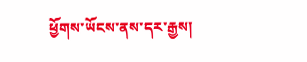ཕྱོགས་ཡོངས་ནས་དར་རྒྱས།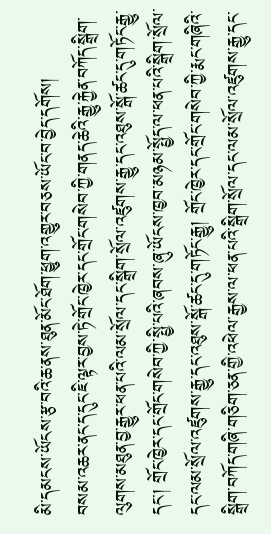མི་དམངས་ཡོངས་རྩ་བའི་ཆ་ནས་ཐུན་མོང་ཐོག་ཕྱུག་འགྱུར་བཅས་ཡོང་བ་བྱེད་དགོས།
བསམ་འཆར་ནང་ད་དུང་ཇི་ལྟར་བྱས་ཏེ་གྲོང་ཁྱེར་དང་གྲོང་གསེབ་ཀྱི་གནད་ཆེའི་རྒྱུ་རྐྱེན་བཀོད་སྒྲིག་ལུགས་མཐུན་བྱ་རྒྱུར་ཕན་པའི་ལམ་སྲོལ་དང་སྒྲིག་སྲོལ་འཛུགས་རྒྱུ་དང་འཐུས་སྒོ་ཚང་དུ་གཏོང་རྒྱུ་དང་། གྲོང་ཁྱེར་དང་གྲོང་གསེབ་ཀྱི་སྤྱི་པའི་ཞབས་ཞུ་ཡོངས་ཁྱབ་མཉམ་སྤྱོད་ལ་ཕན་པའི་སྒྲིག་སྲོལ་དང་ལམ་སྲོལ་འཛུགས་རྒྱུ་དང་འཐུས་སྒོ་ཚང་དུ་གཏོང་རྒྱུ། གྲོང་ཁྱེར་དང་གྲོང་གསེབ་ཀྱི་རྨང་གཞིའི་སྒྲིག་བཀོད་གཞི་གཅིག་ཅན་གྱི་འཕེལ་རྒྱས་ལ་ཕན་པའི་སྒྲིག་སྲོལ་དང་ལམ་སྲོལ་འཛུགས་རྒྱུ་དང་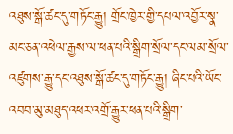འཐུས་སྒོ་ཚང་དུ་གཏོང་རྒྱུ། གྲོང་ཁྱེར་གྱི་དཔལ་འབྱོར་སྣ་མང་ཅན་འཕེལ་རྒྱས་ལ་ཕན་པའི་སྒྲིག་སྲོལ་དང་ལམ་སྲོལ་འཛུགས་རྒྱུ་དང་འཐུས་སྒོ་ཚང་དུ་གཏོང་རྒྱུ། ཞིང་པའི་ཡོང་འབབ་མུ་མཐུད་འཕར་འགྲོ་རྒྱུར་ཕན་པའི་སྒྲིག་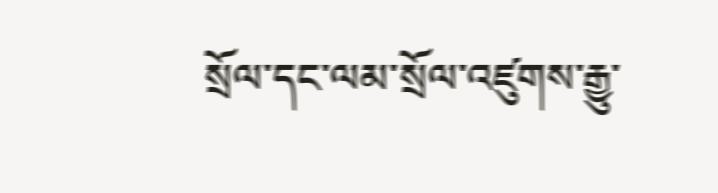སྲོལ་དང་ལམ་སྲོལ་འཛུགས་རྒྱུ་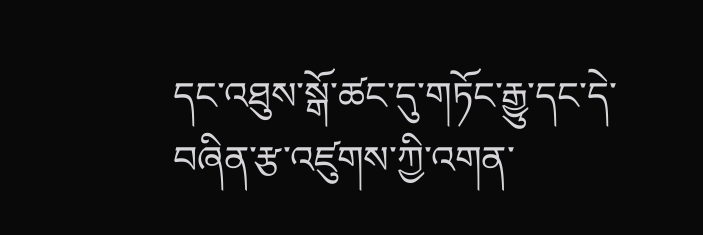དང་འཐུས་སྒོ་ཚང་དུ་གཏོང་རྒྱུ་དང་དེ་བཞིན་རྩ་འཛུགས་ཀྱི་འགན་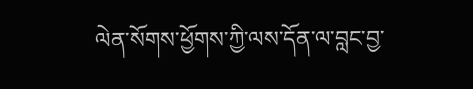ལེན་སོགས་ཕྱོགས་ཀྱི་ལས་དོན་ལ་བླང་བྱ་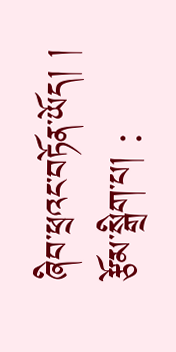ཞིབ་ཕྲའང་བཏོན་ཡོད། །
རྩོམ་སྒྲིག་པ། :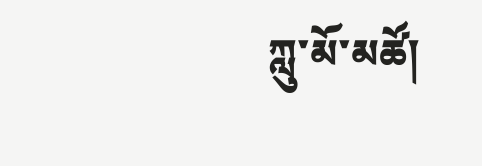ཀླུ་མོ་མཚོ།